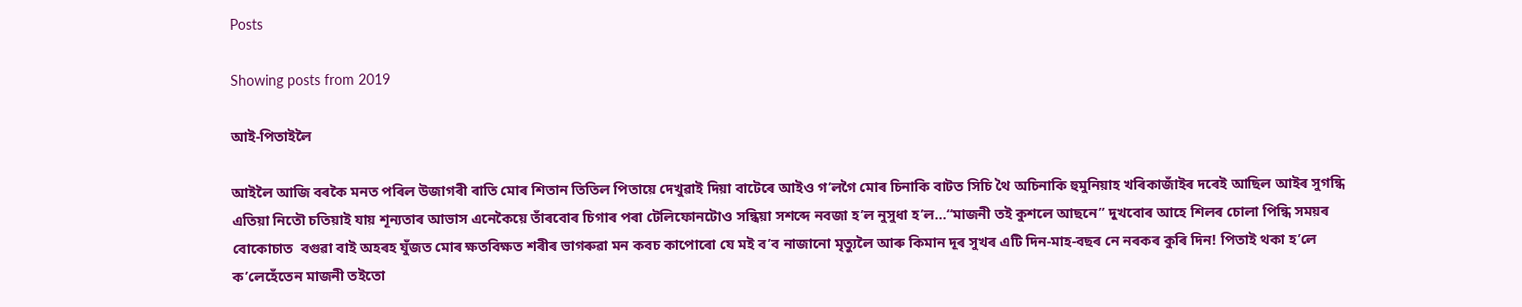Posts

Showing posts from 2019

আই-পিতাইলৈ

আইলৈ আজি বৰকৈ মনত পৰিল উজাগৰী ৰাতি মোৰ শিতান তিতিল পিতায়ে দেখুৱাই দিয়া বাটেৰে আইও গ’লগৈ মোৰ চিনাকি বাটত সিচি থৈ অচিনাকি হুমুনিয়াহ খৰিকাজাঁইৰ দৰেই আছিল আইৰ সুগন্ধি এতিয়া নিতৌ চতিয়াই যায় শূন্যতাৰ আভাস এনেকৈয়ে তাঁৰবোৰ চিগাৰ পৰা টেলিফোনটোও সন্ধিয়া সশব্দে নবজা হ’ল নুসুধা হ’ল...“মাজনী তই কুশলে আছনে” দুখবোৰ আহে শিলৰ চোলা পিন্ধি সময়ৰ বোকোচাত  বগুৱা বাই অহৰহ যুঁজত মোৰ ক্ষতবিক্ষত শৰীৰ ভাগৰুৱা মন কবচ কাপোৰো যে মই ব’ব নাজানো মৃত্যুলৈ আৰু কিমান দূৰ সুখৰ এটি দিন-মাহ-বছৰ নে নৰকৰ কুৰি দিন! পিতাই থকা হ’লে ক’লেহেঁতেন মাজনী তইতো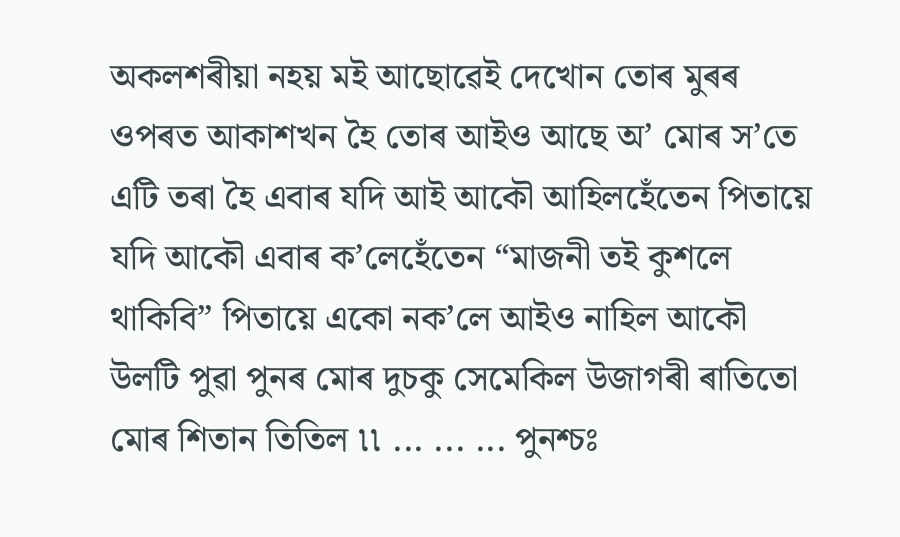অকলশৰীয়া নহয় মই আছোৱেই দেখোন তোৰ মুৰৰ ওপৰত আকাশখন হৈ তোৰ আইও আছে অ’ মোৰ স’তে এটি তৰা হৈ এবাৰ যদি আই আকৌ আহিলহেঁতেন পিতায়ে যদি আকৌ এবাৰ ক’লেহেঁতেন “মাজনী তই কুশলে থাকিবি” পিতায়ে একো নক’লে আইও নাহিল আকৌ উলটি পুৱা পুনৰ মোৰ দুচকু সেমেকিল উজাগৰী ৰাতিতো মোৰ শিতান তিতিল ৷৷ ... ... ... পুনশ্চঃ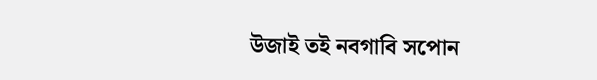উজাই তই নবগাবি সপোন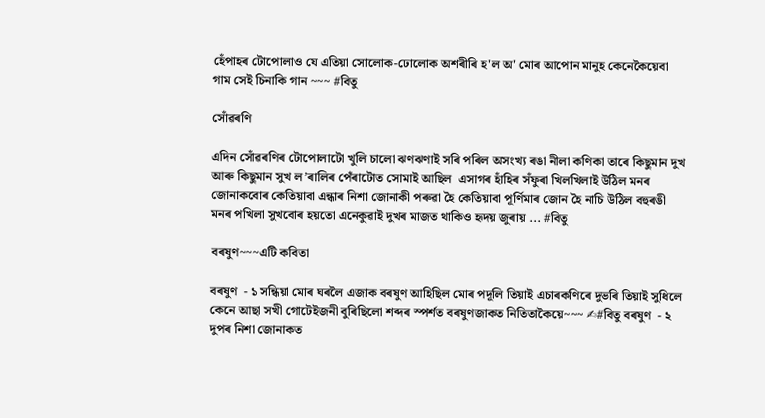হেঁপাহৰ টোপোলাও যে এতিয়া সোলোক-ঢোলোক অশৰীৰি হ'ল অ' মোৰ আপোন মানুহ কেনেকৈয়েবা গাম সেই চিনাকি গান ~~~ #বিতু

সোঁৱৰণি

এদিন সোঁৱৰণিৰ টোপোলাটো খুলি চালো ঝণঝণাই সৰি পৰিল অসংখ্য ৰঙা নীলা কণিকা তাৰে কিছুমান দুখ আৰু কিছুমান সুখ ল’ৰালিৰ পেঁৰাটোত সোমাই আছিল  এসাগৰ হাঁহিৰ সঁফুৰা খিলখিলাই উঠিল মনৰ জোনাকবোৰ কেতিয়াবা এন্ধাৰ নিশা জোনাকী পৰুৱা হৈ কেতিয়াবা পূৰ্ণিমাৰ জোন হৈ নাচি উঠিল বহুৰঙী মনৰ পখিলা সুখবোৰ হয়তো এনেকুৱাই দুখৰ মাজত থাকিও হৃদয় জুৰায় ... #বিতু

বৰষুণ~~~এটি কবিতা

বৰষুণ  - ১ সন্ধিয়া মোৰ ঘৰলৈ এজাক বৰষুণ আহিছিল মোৰ পদূলি তিয়াই এচাৰকণিৰে দুভৰি তিয়াই সুধিলে কেনে আছা সখী গোটেইজনী বুৰিছিলো শব্দৰ স্পৰ্শত বৰষুণজাকত নিতিতাকৈয়ে~~~ ✍#বিতু বৰষুণ  - ২ দুপৰ নিশা জোনাকত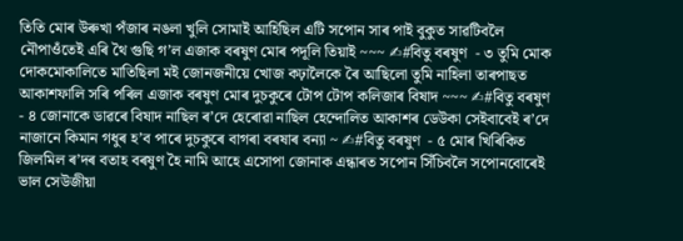তিতি মোৰ উৰুখা পঁজাৰ নঙলা খুলি সোমাই আহিছিল এটি সপোন সাৰ পাই বুকুত সাৱটিবলৈ নৌপাওঁতেই এৰি থৈ গুছি গ’ল এজাক বৰষুণ মোৰ পদূলি তিয়াই ~~~ ✍#বিতু বৰষুণ  - ৩ তুমি মোক দোকমোকালিতে মাতিছিলা মই জোনজনীয়ে খোজ কঢ়ালৈকে ৰৈ আছিলো তুমি নাহিলা তাৰপাছত আকাশফালি সৰি পৰিল এজাক বৰষুণ মোৰ দুচকুৰে টোপ টোপ কলিজাৰ বিষাদ ~~~ ✍#বিতু বৰষুণ  - ৪ জোনাকে ডাৱৰে বিষাদ নাছিল ৰ’দে হেৰোৱা নাছিল হেন্দোলিত আকাশৰ ডেউকা সেইবাবেই ৰ’দে নাজানে কিমান গধুৰ হ’ব পাৰে দুচকুৰে বাগৰা বৰষাৰ বন্যা ~ ✍#বিতু বৰষুণ  - ৫ মোৰ খিৰিকিত জিলমিল ৰ’দৰ বতাহ বৰষুণ হৈ নামি আহে এসোপা জোনাক এন্ধাৰত সপোন সিঁচিবলৈ সপোনবোৰেই ভাল সেউজীয়া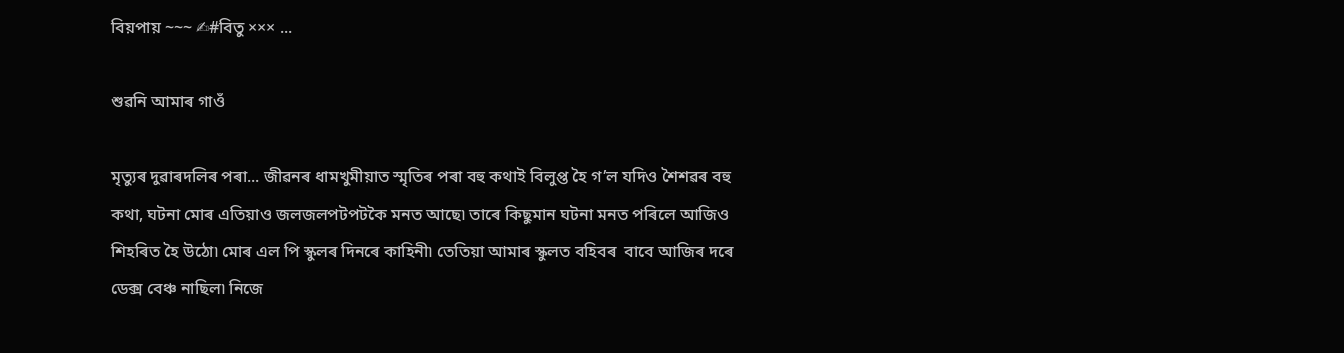বিয়পায় ~~~ ✍#বিতু ××× ...

শুৱনি আমাৰ গাওঁ

মৃত্যুৰ দুৱাৰদলিৰ পৰা... জীৱনৰ ধামখুমীয়াত স্মৃতিৰ পৰা বহু কথাই বিলুপ্ত হৈ গ’ল যদিও শৈশৱৰ বহু কথা, ঘটনা মোৰ এতিয়াও জলজলপটপটকৈ মনত আছে৷ তাৰে কিছুমান ঘটনা মনত পৰিলে আজিও শিহৰিত হৈ উঠো৷ মোৰ এল পি স্কুলৰ দিনৰে কাহিনী৷ তেতিয়া আমাৰ স্কুলত বহিবৰ  বাবে আজিৰ দৰে ডেক্স বেঞ্চ নাছিল৷ নিজে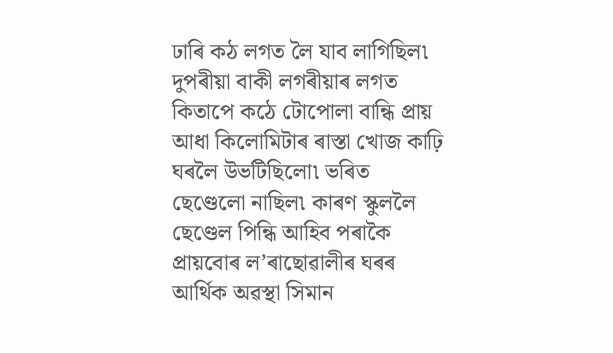ঢাৰি কঠ লগত লৈ যাব লাগিছিল৷ দুপৰীয়া বাকী লগৰীয়াৰ লগত কিতাপে কঠে টোপোলা বান্ধি প্ৰায় আধা কিলোমিটাৰ ৰাস্তা খোজ কাঢ়ি ঘৰলৈ উভটিছিলো৷ ভৰিত ছেণ্ডেলো নাছিল৷ কাৰণ স্কুললৈ ছেণ্ডেল পিন্ধি আহিব পৰাকৈ প্ৰায়বোৰ ল’ৰাছোৱালীৰ ঘৰৰ আৰ্থিক অৱস্থা সিমান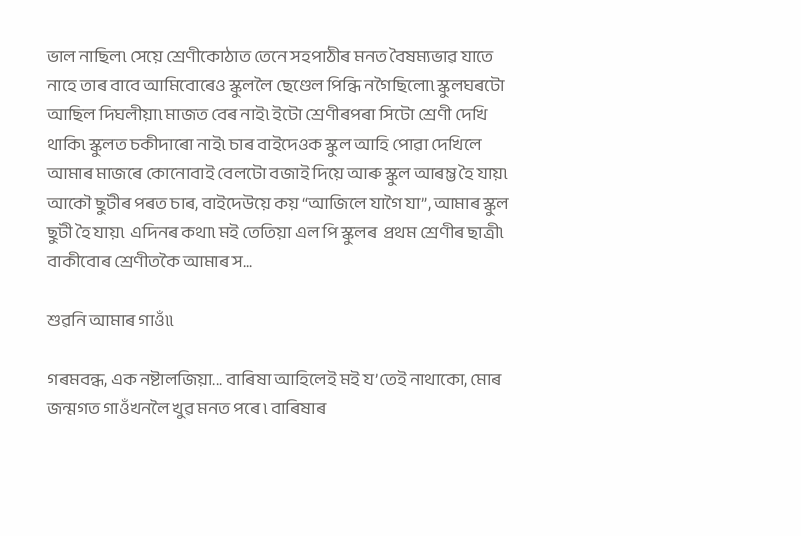ভাল নাছিল৷ সেয়ে শ্ৰেণীকোঠাত তেনে সহপাঠীৰ মনত বৈষম্যভাৱ যাতে নাহে তাৰ বাবে আমিবোৰেও স্কুললৈ ছেণ্ডেল পিন্ধি নগৈছিলো৷ স্কুলঘৰটো আছিল দিঘলীয়া৷ মাজত বেৰ নাই৷ ইটো শ্ৰেণীৰপৰা সিটো শ্ৰেণী দেখি থাকি৷ স্কুলত চকীদাৰো নাই৷ চাৰ বাইদেওক স্কুল আহি পোৱা দেখিলে আমাৰ মাজৰে কোনোবাই বেলটো বজাই দিয়ে আৰু স্কুল আৰম্ভ হৈ যায়৷ আকৌ ছুটীৰ পৰত চাৰ, বাইদেউয়ে কয় “আজিলে যাগৈ যা”, আমাৰ স্কুল ছুটী হৈ যায়৷  এদিনৰ কথা৷ মই তেতিয়া এল পি স্কুলৰ  প্ৰথম শ্ৰেণীৰ ছাত্ৰী৷ বাকীবোৰ শ্ৰেণীতকৈ আমাৰ স...

শুৱনি আমাৰ গাওঁ৷৷

গৰমবন্ধ, এক নষ্টালজিয়া... বাৰিষা আহিলেই মই য’তেই নাথাকো, মোৰ জন্মগত গাওঁখনলৈ খুৱ মনত পৰে ৷ বাৰিষাৰ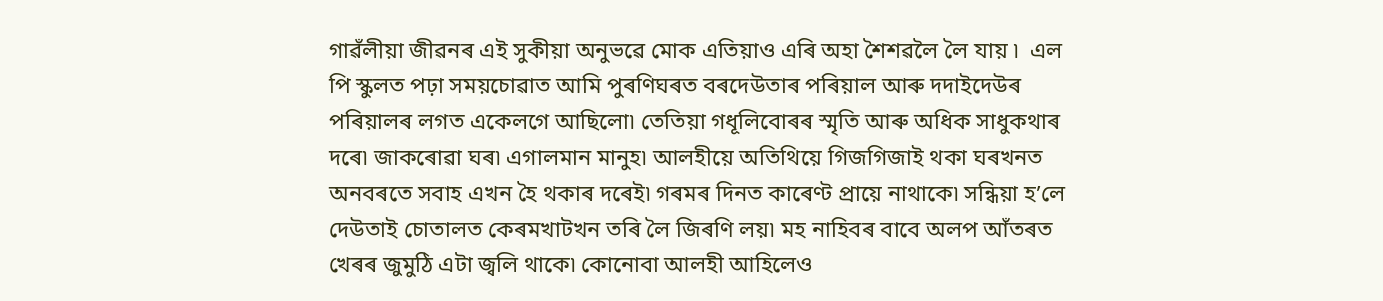গাৱঁলীয়া জীৱনৰ এই সুকীয়া অনুভৱে মোক এতিয়াও এৰি অহা শৈশৱলৈ লৈ যায় ৷  এল পি স্কুলত পঢ়া সময়চোৱাত আমি পুৰণিঘৰত বৰদেউতাৰ পৰিয়াল আৰু দদাইদেউৰ পৰিয়ালৰ লগত একেলগে আছিলো৷ তেতিয়া গধূলিবোৰৰ স্মৃতি আৰু অধিক সাধুকথাৰ দৰে৷ জাকৰোৱা ঘৰ৷ এগালমান মানুহ৷ আলহীয়ে অতিথিয়ে গিজগিজাই থকা ঘৰখনত অনবৰতে সবাহ এখন হৈ থকাৰ দৰেই৷ গৰমৰ দিনত কাৰেণ্ট প্ৰায়ে নাথাকে৷ সন্ধিয়া হ’লে দেউতাই চোতালত কেৰমখাটখন তৰি লৈ জিৰণি লয়৷ মহ নাহিবৰ বাবে অলপ আঁতৰত খেৰৰ জুমুঠি এটা জ্বলি থাকে৷ কোনোবা আলহী আহিলেও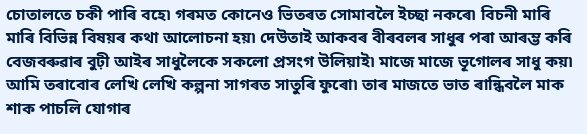চোতালতে চকী পাৰি বহে৷ গৰমত কোনেও ভিতৰত সোমাবলৈ ইচ্ছা নকৰে৷ বিচনী মাৰি মাৰি বিভিন্ন বিষয়ৰ কথা আলোচনা হয়৷ দেউতাই আকবৰ বীৰবলৰ সাধুৰ পৰা আৰম্ভ কৰি বেজবৰুৱাৰ বুঢ়ী আইৰ সাধুলৈকে সকলো প্ৰসংগ উলিয়াই৷ মাজে মাজে ভূগোলৰ সাধু কয়৷ আমি তৰাবোৰ লেখি লেখি কল্পনা সাগৰত সাতুৰি ফুৰো৷ তাৰ মাজতে ভাত ৰান্ধিবলৈ মাক শাক পাচলি যোগাৰ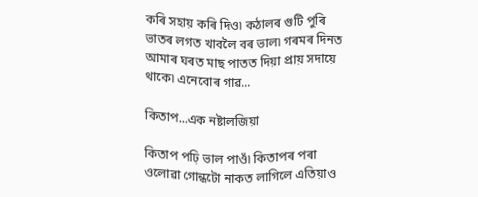কৰি সহায় কৰি দিও৷ কঠালৰ গুটি পুৰি ভাতৰ লগত খাবলৈ বৰ ভাল৷ গৰমৰ দিনত আমাৰ ঘৰত মাছ পাতত দিয়া প্ৰায় সদায়ে থাকে৷ এনেবোৰ গাৱ...

কিতাপ...এক নষ্টালজিয়া

কিতাপ পঢ়ি ভাল পাওঁ৷ কিতাপৰ পৰা ওলোৱা গোন্ধটো নাকত লাগিলে এতিয়াও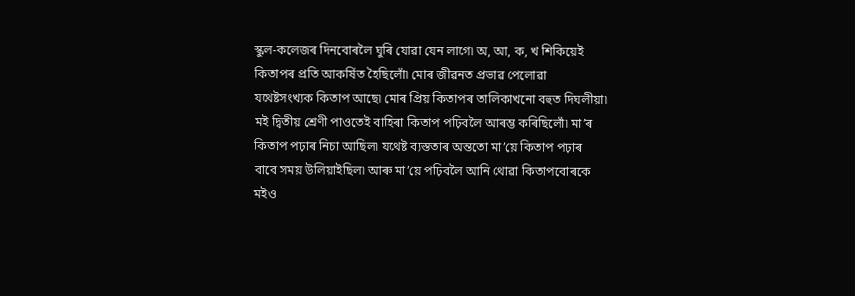স্কুল-কলেজৰ দিনবোৰলৈ ঘুৰি যোৱা যেন লাগে৷ অ, আ, ক, খ শিকিয়েই কিতাপৰ প্ৰতি আকৰ্ষিত হৈছিলোঁ৷ মোৰ জীৱনত প্ৰভাৱ পেলোৱা যথেষ্টসংখ্যক কিতাপ আছে৷ মোৰ প্ৰিয় কিতাপৰ তালিকাখনো বহুত দিঘলীয়া৷ মই দ্বিতীয় শ্ৰেণী পাওতেই বাহিৰা কিতাপ পঢ়িবলৈ আৰম্ভ কৰিছিলোঁ৷ মা’ৰ কিতাপ পঢ়াৰ নিচা আছিল৷ যথেষ্ট ব্যস্ততাৰ অন্ততো মা’য়ে কিতাপ পঢ়াৰ বাবে সময় উলিয়াইছিল৷ আৰু মা’য়ে পঢ়িবলৈ আনি থোৱা কিতাপবোৰকে মইও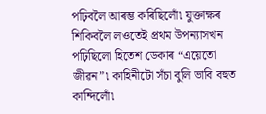পঢ়িবলৈ আৰম্ভ কৰিছিলোঁ৷ যুক্তাক্ষৰ শিকিবলৈ লওতেই প্ৰথম উপন্যাসখন পঢ়িছিলো হিতেশ ডেকাৰ “এয়েতো জীৱন”৷ কাহিনীটো সঁচা বুলি ভাবি বহুত কান্দিলোঁ৷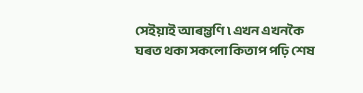সেইয়াই আৰম্ভণি ৷ এখন এখনকৈ ঘৰত থকা সকলো কিতাপ পঢ়ি শেষ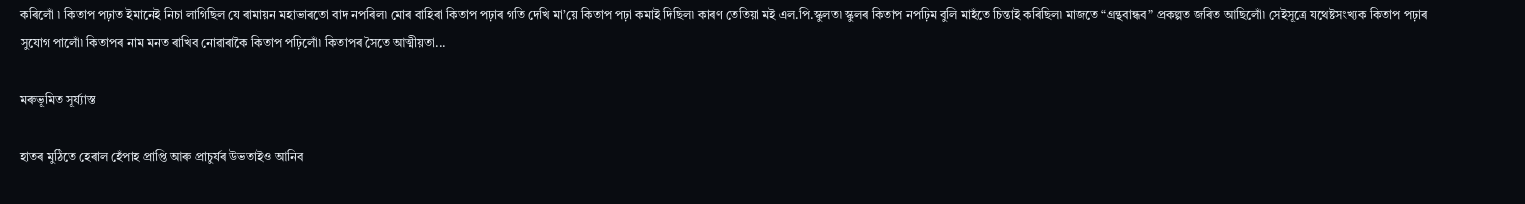কৰিলোঁ ৷ কিতাপ পঢ়াত ইমানেই নিচা লাগিছিল যে ৰামায়ন মহাভাৰতো বাদ নপৰিল৷ মোৰ বাহিৰা কিতাপ পঢ়াৰ গতি দেখি মা’য়ে কিতাপ পঢ়া কমাই দিছিল৷ কাৰণ তেতিয়া মই এল.পি.স্কুলত৷ স্কুলৰ কিতাপ নপঢ়িম বুলি মাহঁতে চিন্তাই কৰিছিল৷ মাজতে “গ্ৰন্থবান্ধব” প্ৰকল্পত জৰিত আছিলোঁ৷ সেইসূত্ৰে যথেষ্টসংখ্যক কিতাপ পঢ়াৰ সুযোগ পালোঁ৷ কিতাপৰ নাম মনত ৰাখিব নোৱাৰাকৈ কিতাপ পঢ়িলোঁ৷ কিতাপৰ সৈতে আত্মীয়তা...

মৰুভূমিত সূৰ্য্যাস্ত

হাতৰ মুঠিতে হেৰাল হেঁপাহ প্ৰাপ্তি আৰু প্ৰাচুৰ্যৰ উভতাইও আনিব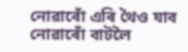নোৱাৰোঁ এৰি থৈও যাব নোৱাৰোঁ বাটলৈ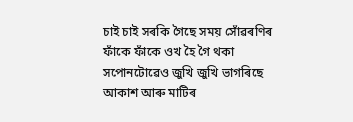চাই চাই সৰকি গৈছে সময় সোঁৱৰণিৰ ফাঁকে ফাঁকে ওখ হৈ গৈ থকা সপোনটোৱেও জুখি জুখি ভাগৰিছে আকাশ আৰু মাটিৰ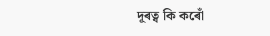দূৰত্ব কি কৰোঁ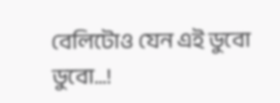বেলিটোও যেন এই ডুবো ডুবো...!